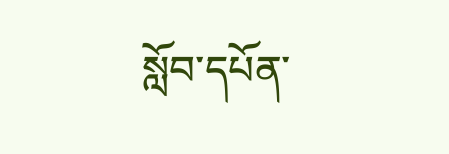སློབ་དཔོན་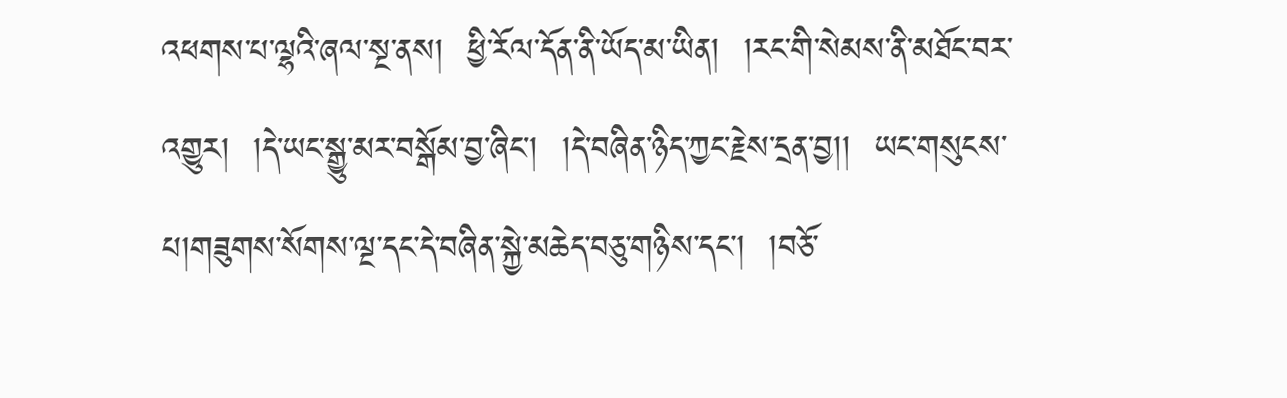འཕགས་པ་ལྷའི་ཞལ་སྔ་ནས།  ཕྱི་རོལ་དོན་ནི་ཡོད་མ་ཡིན།  །རང་གི་སེམས་ནི་མཐོང་བར་འགྱུར།  །དེ་ཡང་སྒྱུ་མར་བསྒོམ་བྱ་ཞིང་།  །དེ་བཞིན་ཉིད་ཀྱང་རྗེས་དྲན་བྱ།།  ཡང་གསུངས་པ།གཟུགས་སོགས་ལྔ་དང་དེ་བཞིན་སྐྱེ་མཆེད་བཅུ་གཉིས་དང་།  །བཅོ་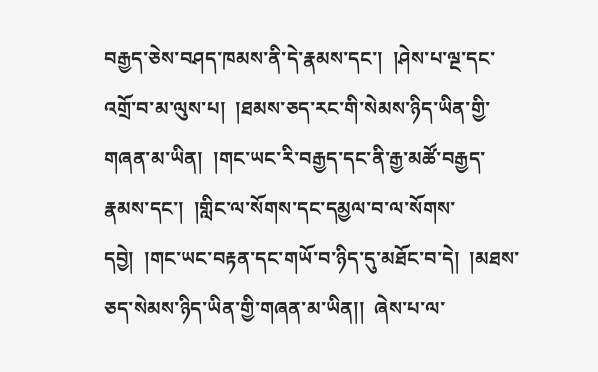བརྒྱད་ཅེས་བཤད་ཁམས་ནི་དེ་རྣམས་དང་།  །ཤེས་པ་ལྔ་དང་འགྲོ་བ་མ་ལུས་པ།  །ཐམས་ཅད་རང་གི་སེམས་ཉིད་ཡིན་གྱི་གཞན་མ་ཡིན།  །གང་ཡང་རི་བརྒྱད་དང་ནི་རྒྱ་མཚོ་བརྒྱད་རྣམས་དང་།  །གླིང་ལ་སོགས་དང་དམྱལ་བ་ལ་སོགས་དབྱེ།  །གང་ཡང་བརྟན་དང་གཡོ་བ་ཉིད་དུ་མཐོང་བ་དེ།  །མཐས་ཅད་སེམས་ཉིད་ཡིན་གྱི་གཞན་མ་ཡིན།།  ཞེས་པ་ལ་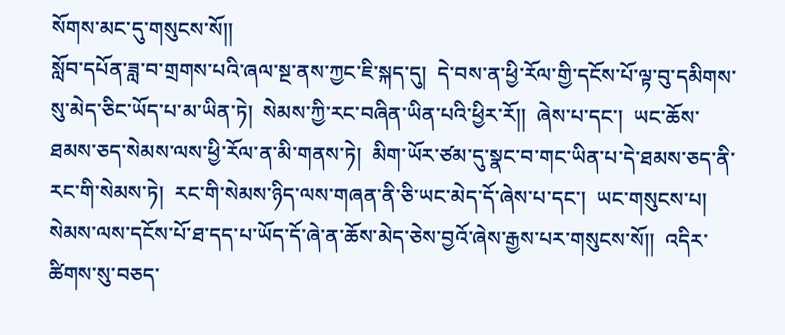སོགས་མང་དུ་གསུངས་སོ།།
སློབ་དཔོན་ཟླ་བ་གྲགས་པའི་ཞལ་སྔ་ནས་ཀྱང་ཇི་སྐད་དུ།  དེ་བས་ན་ཕྱི་རོལ་གྱི་དངོས་པོ་ལྟ་བུ་དམིགས་སུ་མེད་ཅིང་ཡོད་པ་མ་ཡིན་ཏེ།  སེམས་ཀྱི་རང་བཞིན་ཡིན་པའི་ཕྱིར་རོ།།  ཞེས་པ་དང་།  ཡང་ཆོས་ཐམས་ཅད་སེམས་ལས་ཕྱི་རོལ་ན་མི་གནས་ཏེ།  མིག་ཡོར་ཙམ་དུ་སྣང་བ་གང་ཡིན་པ་དེ་ཐམས་ཅད་ནི་རང་གི་སེམས་ཏེ།  རང་གི་སེམས་ཉིད་ལས་གཞན་ནི་ཅི་ཡང་མེད་དོ་ཞེས་པ་དང་།  ཡང་གསུངས་པ།  སེམས་ལས་དངོས་པོ་ཐ་དད་པ་ཡོད་དོ་ཞེ་ན་ཆོས་མེད་ཅེས་བྱའོ་ཞེས་རྒྱས་པར་གསུངས་སོ།།  འདིར་ཚིགས་སུ་བཅད་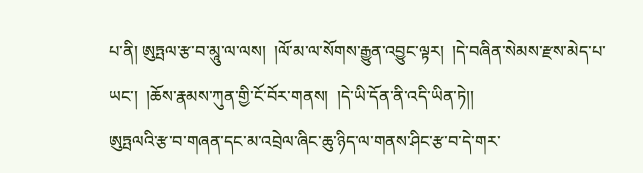པ་ནི། ཨུཏྤལ་རྩ་བ་མཱུ་ལ་ལས།  །ལོ་མ་ལ་སོགས་རྒྱུན་འབྱུང་ལྟར།  །དེ་བཞིན་སེམས་རྫས་མེད་པ་ཡང་།  །ཆོས་རྣམས་ཀུན་གྱི་ངོ་བོར་གནས།  །དེ་ཡི་དོན་ནི་འདི་ཡིན་ཏེ།།
ཨུཏྤལའི་རྩ་བ་གཞན་དང་མ་འབྲེལ་ཞིང་ཆུ་ཉིད་ལ་གནས་ཤིང་རྩ་བ་དེ་གར་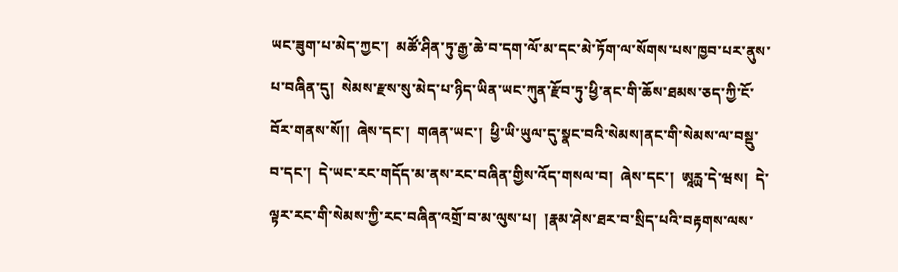ཡང་ཟུག་པ་མེད་ཀྱང་།  མཚོ་ཤིན་ཏུ་རྒྱ་ཆེ་བ་དག་ལོ་མ་དང་མེ་ཏོག་ལ་སོགས་པས་ཁྱབ་པར་ནུས་པ་བཞིན་དུ།  སེམས་རྫས་སུ་མེད་པ་ཉིད་ཡིན་ཡང་ཀུན་རྫོབ་ཏུ་ཕྱི་ནང་གི་ཆོས་ཐམས་ཅད་ཀྱི་ངོ་བོར་གནས་སོ།།  ཞེས་དང་།  གཞན་ཡང་།  ཕྱི་ཡི་ཡུལ་དུ་སྣང་བའི་སེམས།ནང་གི་སེམས་ལ་བསྡུ་བ་དང་།  དེ་ཡང་རང་གདོད་མ་ནས་རང་བཞིན་གྱིས་འོད་གསལ་བ།  ཞེས་དང་།  ཨཱརྻ་དེ་ཝས།  དེ་ལྟར་རང་གི་སེམས་ཀྱི་རང་བཞིན་འགྲོ་བ་མ་ལུས་པ།  །རྣམ་ཤེས་ཐར་བ་སྲིད་པའི་བརྟགས་ལས་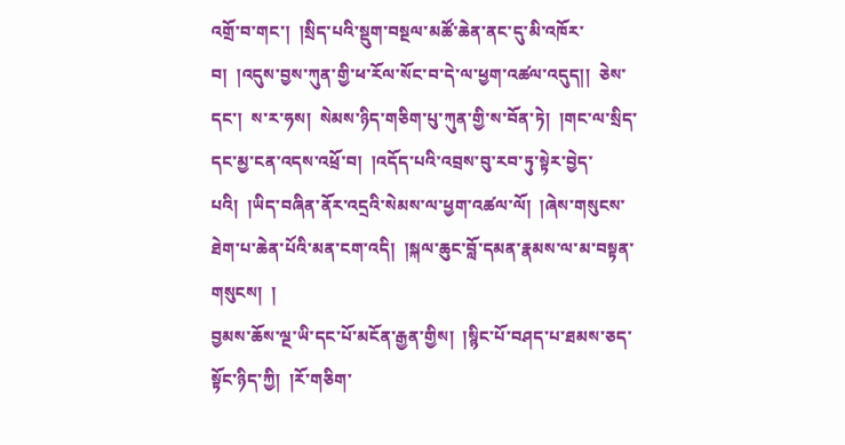འགྲོ་བ་གང་།  །སྲིད་པའི་སྡུག་བསྔལ་མཚོ་ཆེན་ནང་དུ་མི་འཁོར་བ།  །འདུས་བྱས་ཀུན་གྱི་ཕ་རོལ་སོང་བ་དེ་ལ་ཕྱག་འཚལ་འདུད།།  ཅེས་དང་།  ས་ར་ཧས།  སེམས་ཉིད་གཅིག་པུ་ཀུན་གྱི་ས་བོན་ཏེ།  །གང་ལ་སྲིད་དང་མྱ་ངན་འདས་འཕྲོ་བ།  །འདོད་པའི་འབྲས་བུ་རབ་ཏུ་སྟེར་བྱེད་པའི།  །ཡིད་བཞིན་ནོར་འདྲའི་སེམས་ལ་ཕྱག་འཚལ་ལོ།  །ཞེས་གསུངས་ཐེག་པ་ཆེན་པོའི་མན་ངག་འདི།  །སྐལ་ཆུང་བློ་དམན་རྣམས་ལ་མ་བསྟན་གསུངས།  །
བྱམས་ཆོས་ལྔ་ཡི་དང་པོ་མངོན་རྒྱན་གྱིས།  །སྙིང་པོ་བཤད་པ་ཐམས་ཅད་སྟོང་ཉིད་ཀྱི།  །རོ་གཅིག་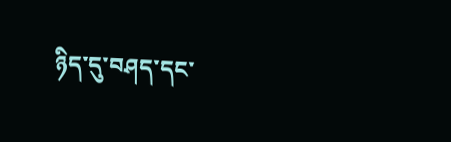ཉིད་དུ་བཤད་དང་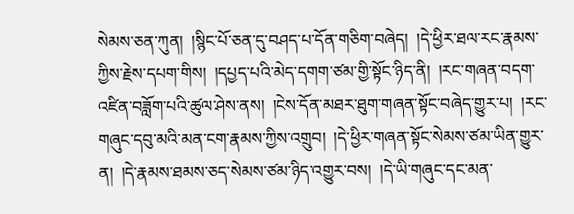སེམས་ཅན་ཀུན།  །སྙིང་པོ་ཅན་དུ་བཤད་པ་དོན་གཅིག་བཞེད།  །དེ་ཕྱིར་ཐལ་རང་རྣམས་ཀྱིས་རྗེས་དཔག་གིས།  །དཔྱད་པའི་མེད་དགག་ཙམ་གྱི་སྟོང་ཉིད་ནི།  །རང་གཞན་བདག་འཛིན་བཟློག་པའི་ཚུལ་ཤེས་ནས།  །ངེས་དོན་མཐར་ཐུག་གཞན་སྟོང་བཞེད་གྱུར་པ།  །རང་གཞུང་དབུ་མའི་མན་ངག་རྣམས་ཀྱིས་འགྲུབ།  །དེ་ཕྱིར་གཞན་སྟོང་སེམས་ཙམ་ཡིན་གྱུར་ན།  །དེ་རྣམས་ཐམས་ཅད་སེམས་ཙམ་ཉིད་འགྱུར་བས།  །དེ་ཡི་གཞུང་དང་མན་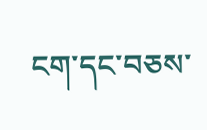ངག་དང་བཅས་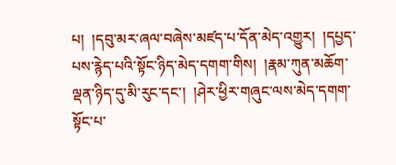པ།  །དབུ་མར་ཞལ་བཞེས་མཛད་པ་དོན་མེད་འགྱུར།  །དཔྱད་པས་རྙེད་པའི་སྟོང་ཉིད་མེད་དགག་གིས།  །རྣམ་ཀུན་མཆོག་ལྡན་ཉིད་དུ་མི་རུང་དང་།  །ཤེར་ཕྱིར་གཞུང་ལས་མེད་དགག་སྟོང་པ་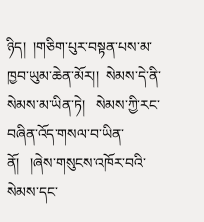ཉིད།  །གཅིག་པུར་བསྟན་པས་མ་ཁྱབ་ཡུམ་ཆེན་མོར།།  སེམས་དེ་ནི་སེམས་མ་ཡིན་ཏེ།   སེམས་ཀྱི་རང་བཞིན་འོད་གསལ་བ་ཡིན་ནོ།   །ཞེས་གསུངས་འཁོར་བའི་སེམས་དང་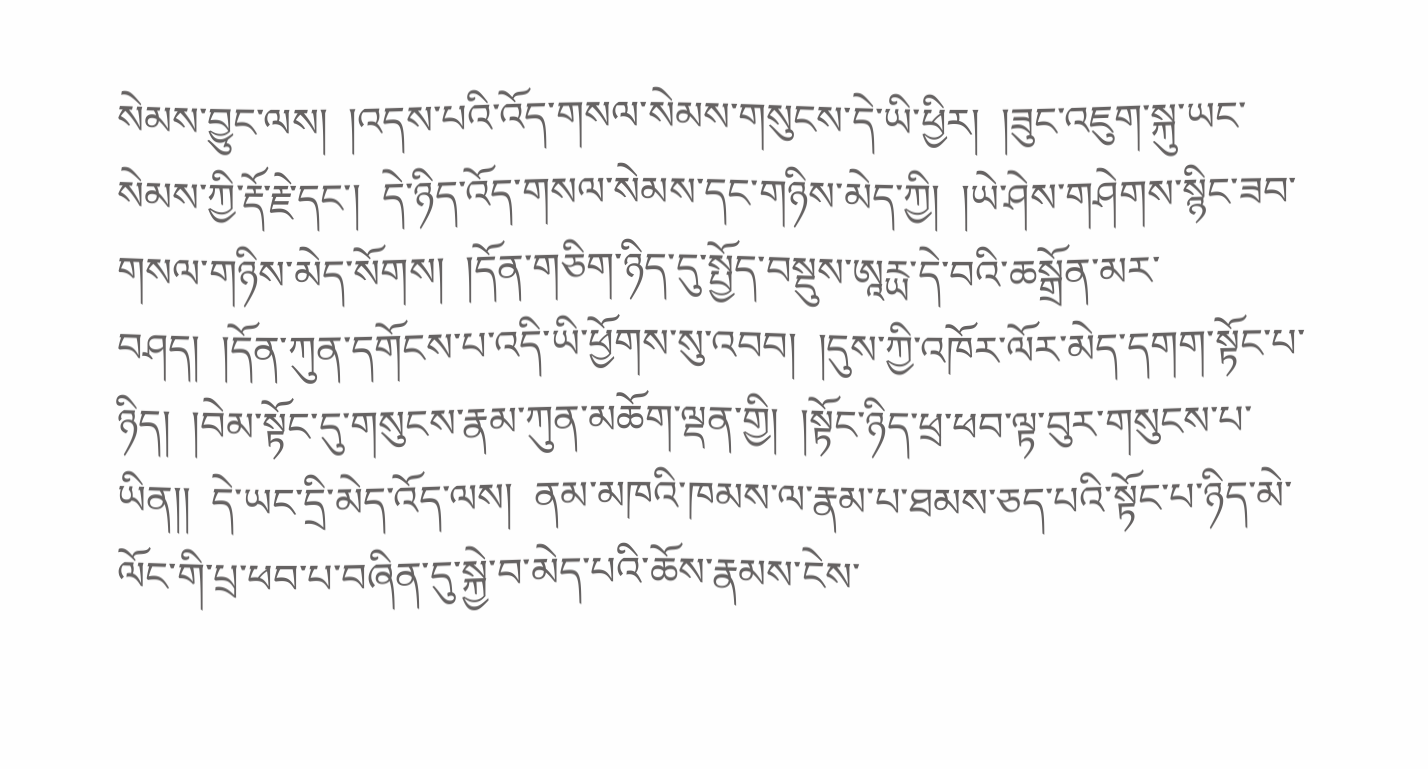སེམས་བྱུང་ལས།  །འདས་པའི་འོད་གསལ་སེམས་གསུངས་དེ་ཡི་ཕྱིར།  །ཟུང་འཇུག་སྐུ་ཡང་སེམས་ཀྱི་རྡོ་རྗེ་དང་།  དེ་ཉིད་འོད་གསལ་སེམས་དང་གཉིས་མེད་ཀྱི།  །ཡེ་ཤེས་གཤེགས་སྙིང་ཟབ་གསལ་གཉིས་མེད་སོགས།  །དོན་གཅིག་ཉིད་དུ་སྤྱོད་བསྡུས་ཨཱརྻ་དེ་བའི་ཆསྒྲོན་མར་བཤད།  །དོན་ཀུན་དགོངས་པ་འདི་ཡི་ཕྱོགས་སུ་འབབ།  །དུས་ཀྱི་འཁོར་ལོར་མེད་དགག་སྟོང་པ་ཉིད།  །བེམ་སྟོང་དུ་གསུངས་རྣམ་ཀུན་མཆོག་ལྡན་གྱི།  །སྟོང་ཉིད་ཕྲ་ཕབ་ལྟ་བུར་གསུངས་པ་ཡིན།།  དེ་ཡང་དྲི་མེད་འོད་ལས།  ནམ་མཁའི་ཁམས་ལ་རྣམ་པ་ཐམས་ཅད་པའི་སྟོང་པ་ཉིད་མེ་ལོང་གི་པྲ་ཕབ་པ་བཞིན་དུ་སྐྱེ་བ་མེད་པའི་ཆོས་རྣམས་ངེས་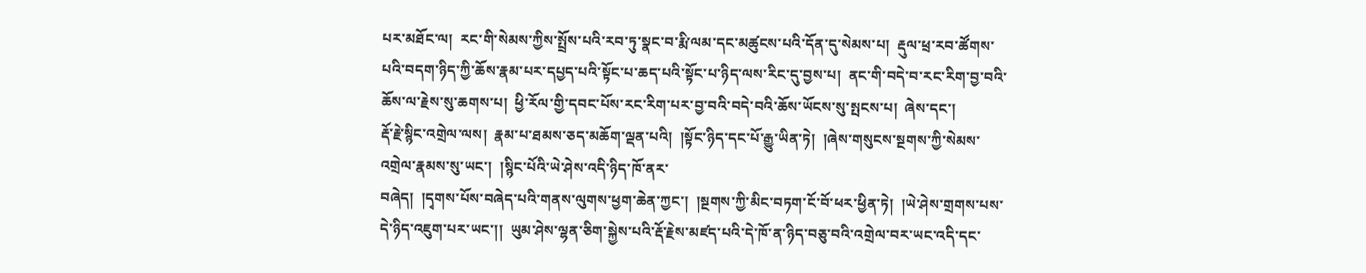པར་མཐོང་ལ།  རང་གི་སེམས་ཀྱིས་སྤྲོས་པའི་རབ་ཏུ་སྣང་བ་རྨི་ལམ་དང་མཚུངས་པའི་དོན་དུ་སེམས་པ།  རྡུལ་ཕྲ་རབ་ཚོགས་པའི་བདག་ཉིད་ཀྱི་ཆོས་རྣམ་པར་དཔྱད་པའི་སྟོང་པ་ཆད་པའི་སྟོང་པ་ཉིད་ལས་རིང་དུ་བྱས་པ།  ནང་གི་བདེ་བ་རང་རིག་བྱ་བའི་ཆོས་ལ་རྗེས་སུ་ཆགས་པ།  ཕྱི་རོལ་གྱི་དབང་པོས་རང་རིག་པར་བྱ་བའི་བདེ་བའི་ཆོས་ཡོངས་སུ་སྤངས་པ།  ཞེས་དང་།
རྡོ་རྗེ་སྙིང་འགྲེལ་ལས།  རྣམ་པ་ཐམས་ཅད་མཆོག་ལྡན་པའི།  །སྟོང་ཉིད་དང་པོ་རྒྱུ་ཡིན་ཏེ།  །ཞེས་གསུངས་སྔགས་ཀྱི་སེམས་འགྲེལ་རྣམས་སུ་ཡང་།  །སྙིང་པོའི་ཡེ་ཤེས་འདི་ཉིད་ཁོ་ནར་
བཞེད།  །དྭགས་པོས་བཞེད་པའི་གནས་ལུགས་ཕྱག་ཆེན་ཀྱང་།  །སྔགས་ཀྱི་མིང་བཏག་ངོ་བོ་ཕར་ཕྱིན་ཏེ།  །ཡེ་ཤེས་གྲགས་པས་དེ་ཉིད་འཇུག་པར་ཡང་།།  ཡུམ་ཤེས་ལྷན་ཅིག་སྐྱེས་པའི་རྡོ་རྗེས་མཛད་པའི་དེ་ཁོ་ན་ཉིད་བཅུ་བའི་འགྲེལ་བར་ཡང་འདི་དང་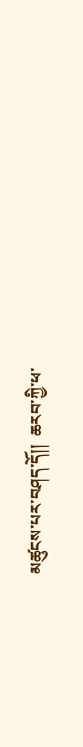མཚུངས་པར་བཤད་དོ།།  ཆརབ་ཀྱི་ཕ་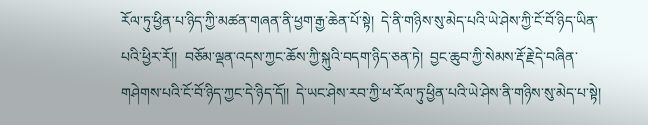རོལ་ཏུ་ཕྱིན་པ་ཉིད་ཀྱི་མཚན་གཞན་ནི་ཕྱག་རྒྱ་ཆེན་པོ་སྟེ།  དེ་ནི་གཉིས་སུ་མེད་པའི་ཡེ་ཤེས་ཀྱི་ངོ་བོ་ཉིད་ཡིན་པའི་ཕྱིར་རོ།།  བཅོམ་ལྡན་འདས་ཀྱང་ཆོས་ཀྱི་སྐུའི་བདག་ཉིད་ཅན་ཏེ།  བྱང་ཆུབ་ཀྱི་སེམས་རྡོ་རྗེ་དེ་བཞིན་གཤེགས་པའི་ངོ་བོ་ཉིད་ཀྱང་དེ་ཉིད་དོ།།  དེ་ཡང་ཤེས་རབ་ཀྱི་ཕ་རོལ་ཏུ་ཕྱིན་པའི་ཡེ་ཤེས་ནི་གཉིས་སུ་མེད་པ་སྟེ།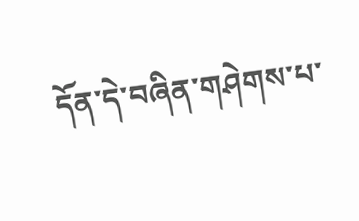དོན་དེ་བཞིན་གཤེགས་པ་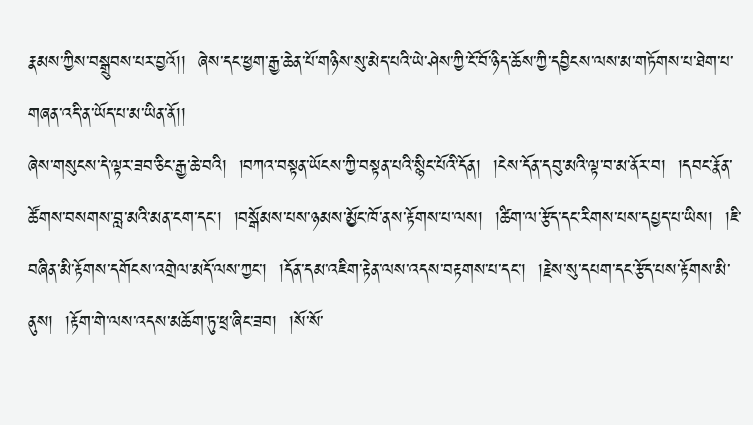རྣམས་ཀྱིས་བསྒྲུབས་པར་བྱའོ།།  ཞེས་དང་ཕྱག་རྒྱ་ཆེན་པོ་གཉིས་སུ་མེད་པའི་ཡེ་ཤེས་ཀྱི་ངོ་བོ་ཉིད་ཆོས་ཀྱི་དབྱིངས་ལས་མ་གཏོགས་པ་ཐེག་པ་གཞན་འདི་ན་ཡོད་པ་མ་ཡིན་ནོ།།
ཞེས་གསུངས་དེ་ལྟར་ཟབ་ཅིང་རྒྱ་ཆེ་བའི།  །བཀའ་བསྟན་ཡོངས་ཀྱི་བསྟན་པའི་སྙིང་པོའི་དོན།  །ངེས་དོན་དབུ་མའི་ལྟ་བ་མ་ནོར་བ།  །དབང་རྣོན་ཚོགས་བསགས་བླ་མའི་མན་ངག་དང་།  །བསྒོམས་པས་ཉམས་མྱོང་ཁོ་ནས་རྟོགས་པ་ལས།  །ཚིག་ལ་རྩོད་དང་རིགས་པས་དཔྱད་པ་ཡིས།  །ཇི་བཞིན་མི་རྟོགས་དགོངས་འགྲེལ་མདོ་ལས་ཀྱང་།  །དོན་དམ་འཇིག་རྟེན་ལས་འདས་བརྟགས་པ་དང་།  །རྗེས་སུ་དཔག་དང་རྩོད་པས་རྟོགས་མི་ནུས།  །རྟོག་གེ་ལས་འདས་མཆོག་ཏུ་ཕྲ་ཞིང་ཟབ།  །སོ་སོ་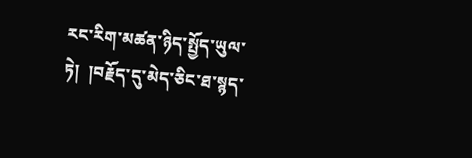རང་རིག་མཚན་ཉིད་སྤྱོད་ཡུལ་ཏེ།  །བརྗོད་དུ་མེད་ཅིང་ཐ་སྙད་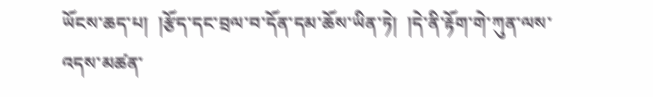ཡོངས་ཆད་པ།  །རྩོད་དང་བྲལ་བ་དོན་དམ་ཆོས་ཡིན་ཏེ།  །དེ་ནི་རྟོག་གེ་ཀུན་ལས་འདས་མཚན་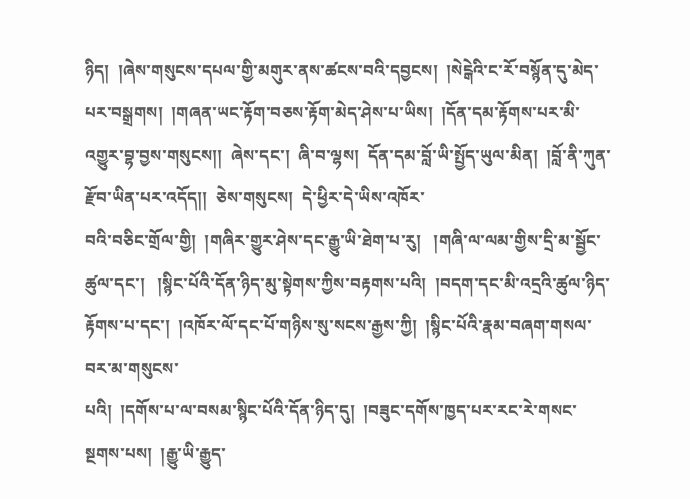ཉིད།  །ཞེས་གསུངས་དཔལ་གྱི་མགུར་ནས་ཚངས་བའི་དབྱངས།  །སེངྒེའི་ང་རོ་བསྙོན་དུ་མེད་པར་བསྒྲགས།  །གཞན་ཡང་རྟོག་བཅས་རྟོག་མེད་ཤེས་པ་ཡིས།  །དོན་དམ་རྟོགས་པར་མི་འགྱུར་བྷ་བྱས་གསུངས།།  ཞེས་དང་།  ཞི་བ་ལྷས།  དོན་དམ་བློ་ཡི་སྤྱོད་ཡུལ་མིན།  །བློ་ནི་ཀུན་རྫོབ་ཡིན་པར་འདོད།།  ཅེས་གསུངས།  དེ་ཕྱིར་དེ་ཡིས་འཁོར་
བའི་བཅིང་གྲོལ་གྱི།  །གཞིར་གྱུར་ཤེས་དང་རྒྱུ་ཡི་ཐེག་པ་རུ།   །གཞི་ལ་ལམ་གྱིས་དྲི་མ་སྦྱོང་ཚུལ་དང་།   །སྙིང་པོའི་དོན་ཉིད་མུ་སྟེགས་ཀྱིས་བརྟགས་པའི།  །བདག་དང་མི་འདྲའི་ཚུལ་ཉིད་རྟོགས་པ་དང་།  །འཁོར་ལོ་དང་པོ་གཉིས་སུ་སངས་རྒྱས་ཀྱི།  །སྙིང་པོའི་རྣམ་བཞག་གསལ་བར་མ་གསུངས་
པའི།  །དགོས་པ་ལ་བསམ་སྙིང་པོའི་དོན་ཉིད་དུ།  །བཟུང་དགོས་ཁྱད་པར་རང་རེ་གསང་སྔགས་པས།  །རྒྱུ་ཡི་རྒྱུད་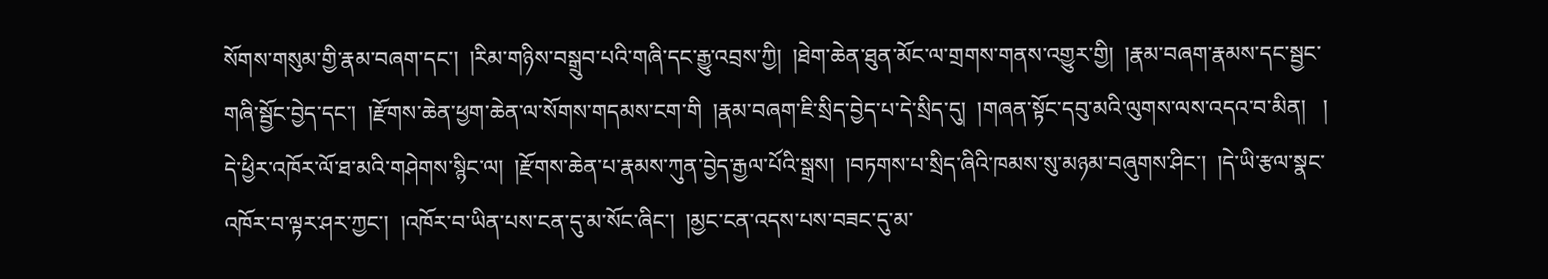སོགས་གསུམ་གྱི་རྣམ་བཞག་དང་།  །རིམ་གཉིས་བསྒྲུབ་པའི་གཞི་དང་རྒྱུ་འབྲས་ཀྱི།  །ཐེག་ཆེན་ཐུན་མོང་ལ་གྲགས་གནས་འགྱུར་གྱི།  །རྣམ་བཞག་རྣམས་དང་སྦྱང་གཞི་སྦྱོང་བྱེད་དང་།  །རྫོགས་ཆེན་ཕྱག་ཆེན་ལ་སོགས་གདམས་ངག་གི  །རྣམ་བཞག་ཇི་སྲིད་བྱེད་པ་དེ་སྲིད་དུ།  །གཞན་སྟོང་དབུ་མའི་ལུགས་ལས་འདའ་བ་མིན།   །
དེ་ཕྱིར་འཁོར་ལོ་ཐ་མའི་གཤེགས་སྙིང་ལ།  །རྫོགས་ཆེན་པ་རྣམས་ཀུན་བྱེད་རྒྱལ་པོའི་སྒྲས།  །བཏགས་པ་སྲིད་ཞིའི་ཁམས་སུ་མཉམ་བཞུགས་ཤིང་།  །དེ་ཡི་རྩལ་སྣང་འཁོར་བ་ལྟར་ཤར་ཀྱང་།  །འཁོར་བ་ཡིན་པས་ངན་དུ་མ་སོང་ཞིང་།  །མྱང་ངན་འདས་པས་བཟང་དུ་མ་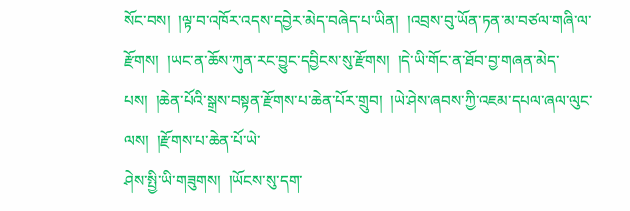སོང་བས།  །ལྟ་བ་འཁོར་འདས་དབྱེར་མེད་བཞེད་པ་ཡིན།  །འབྲས་བུ་ཡོན་ཏན་མ་བཙལ་གཞི་ལ་རྫོགས།  །ཡང་ན་ཆོས་ཀུན་རང་བྱུང་དབྱིངས་སུ་རྫོགས།  །དེ་ཡི་གོང་ན་ཐོབ་བྱ་གཞན་མེད་པས།  །ཆེན་པོའི་སྒྲས་བསྟན་རྫོགས་པ་ཆེན་པོར་གྲུབ།  །ཡེ་ཤེས་ཞབས་ཀྱི་འཇམ་དཔལ་ཞལ་ལུང་ལས།  །རྫོགས་པ་ཆེན་པོ་ཡེ་
ཤེས་སྤྱི་ཡི་གཟུགས།  །ཡོངས་སུ་དག་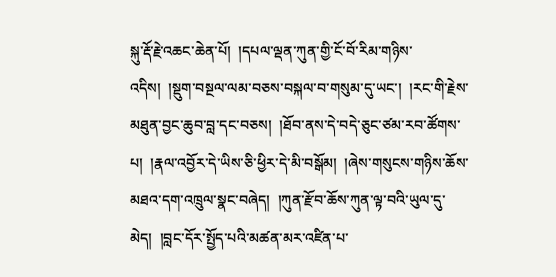སྐུ་རྡོ་རྗེ་འཆང་ཆེན་པོ།  །དཔལ་ལྡན་ཀུན་གྱི་ངོ་བོ་རིམ་གཉིས་འདིས།  །སྡུག་བསྔལ་ལམ་བཅས་བསྐལ་བ་གསུམ་དུ་ཡང་།  །རང་གི་རྗེས་མཐུན་བྱང་ཆུབ་བླ་དང་བཅས།  །ཐོབ་ནས་དེ་བདེ་ཅུང་ཙམ་རབ་ཚོགས་པ།  །རྣལ་འབྱོར་དེ་ཡིས་ཅི་ཕྱིར་དེ་མི་བསྒོམ།  །ཞེས་གསུངས་གཉིས་ཆོས་མཐའ་དག་འཁྲུལ་སྣང་བཞེད།  །ཀུན་རྫོབ་ཆོས་ཀུན་ལྟ་བའི་ཡུལ་དུ་མེད།  །བླང་དོར་སྤྱོད་པའི་མཚན་མར་འཛིན་པ་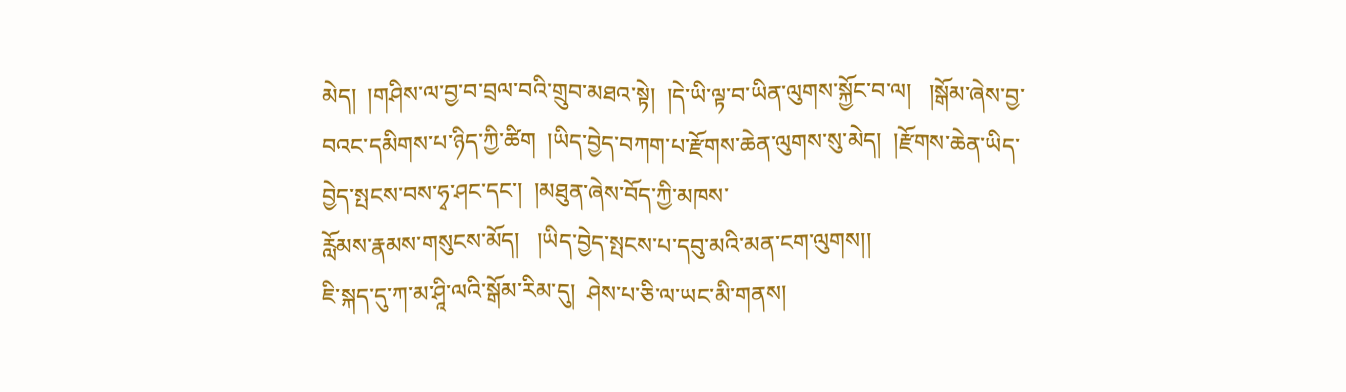མེད།  །གཤིས་ལ་བྱ་བ་བྲལ་བའི་གྲུབ་མཐའ་སྟེ།  །དེ་ཡི་ལྟ་བ་ཡིན་ལུགས་སྐྱོང་བ་ལ།   །སྒོམ་ཞེས་བྱ་བའང་དམིགས་པ་ཉིད་ཀྱི་ཚིག  །ཡིད་བྱེད་བཀག་པ་རྫོགས་ཆེན་ལུགས་སུ་མེད།  །རྫོགས་ཆེན་ཡིད་བྱེད་སྤངས་བས་ཧྭ་ཤང་དང་།  །མཐུན་ཞེས་བོད་ཀྱི་མཁས་
རློམས་རྣམས་གསུངས་མོད།   །ཡིད་བྱེད་སྤངས་པ་དབུ་མའི་མན་ངག་ལུགས།།
ཇི་སྐད་དུ་ཀ་མ་ཤཱི་ལའི་སྒོམ་རིམ་དུ།  ཤེས་པ་ཅི་ལ་ཡང་མི་གནས།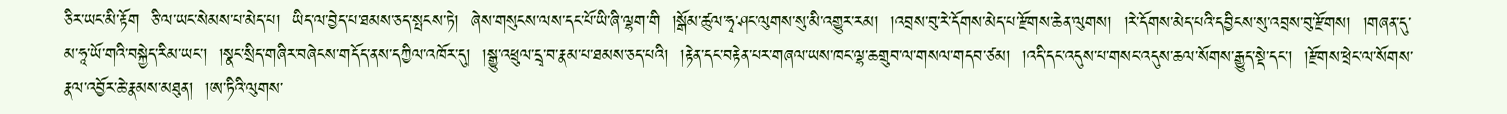ཅིར་ཡང་མི་རྟོག  ཅི་ལ་ཡང་སེམས་པ་མེད་པ།  ཡིད་ལ་བྱེད་པ་ཐམས་ཅད་སྤངས་ཏེ།  ཞེས་གསུངས་ལས་དང་པོ་ཡི་ཞི་ལྷག་གི  །སྒོམ་ཚུལ་ཧྭ་ཤང་ལུགས་སུ་མི་འགྱུར་རམ།  །འབྲས་བུ་རེ་དོགས་མེད་པ་རྫོགས་ཆེན་ལུགས།  །རེ་དོགས་མེད་པའི་དབྱིངས་སུ་འབྲས་བུ་རྫོགས།  །གཞན་དུ་མ་ཧཱ་ཡོ་གའི་བསྐྱེད་རིམ་ཡང་།  །སྣང་སྲིད་གཞིར་བཞེངས་གདོད་ནས་དཀྱིལ་འཁོར་དུ།  །སྒྱུ་འཕྲུལ་དྲྭ་བ་རྣམ་པ་ཐམས་ཅད་པའི།  །རྟེན་དང་བརྟེན་པར་གཞལ་ཡས་ཁང་ལྷ་ཆགྲུབ་ལ་གསལ་གདབ་ཙམ།  །འདི་དང་འདུས་པ་གསང་འདུས་ཆལ་སོགས་རྒྱུད་སྡེ་དང་།  །རྫོགས་ཕྲེང་ལ་སོགས་རྣལ་འབྱོར་ཆེ་རྣམས་མཐུན།  །ཨ་ཏིའི་ལུགས་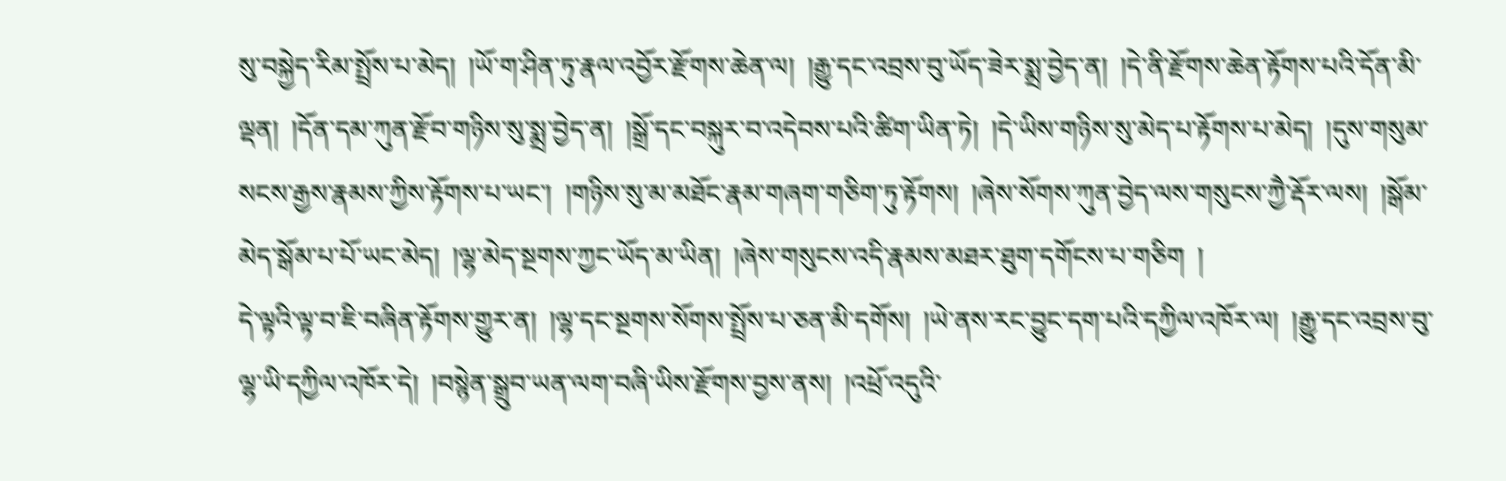སུ་བསྐྱེད་རིམ་སྤྲོས་པ་མེད།  །ཡོ་ག་ཤིན་ཏུ་རྣལ་འབྱོར་རྫོགས་ཆེན་ལ།  །རྒྱུ་དང་འབྲས་བུ་ཡོད་ཟེར་སྨྲ་བྱེད་ན།  །དེ་ནི་རྫོགས་ཆེན་རྟོགས་པའི་དོན་མི་ལྡན།  །དོན་དམ་ཀུན་རྫོབ་གཉིས་སུ་སྨྲ་བྱེད་ན།  །སྒྲོ་དང་བསྐུར་བ་འདེབས་པའི་ཚིག་ཡིན་ཏེ།  །དེ་ཡིས་གཉིས་སུ་མེད་པ་རྟོགས་པ་མེད།  །དུས་གསུམ་སངས་རྒྱས་རྣམས་ཀྱིས་རྟོགས་པ་ཡང་།  །གཉིས་སུ་མ་མཐོང་རྣམ་གཞག་གཅིག་ཏུ་རྟོགས།  །ཞེས་སོགས་ཀུན་བྱེད་ལས་གསུངས་ཀྱཻ་རྡོར་ལས།  །སྒོམ་མེད་སྒོམ་པ་པོ་ཡང་མེད།  །ལྷ་མེད་སྔགས་ཀྱང་ཡོད་མ་ཡིན།  །ཞེས་གསུངས་འདི་རྣམས་མཐར་ཐུག་དགོངས་པ་གཅིག  །
དེ་ལྟའི་ལྟ་བ་ཇི་བཞིན་རྟོགས་གྱུར་ན།  །ལྷ་དང་སྔགས་སོགས་སྤྲོས་པ་ཅན་མི་དགོས།  །ཡེ་ནས་རང་བྱུང་དག་པའི་དཀྱིལ་འཁོར་ལ།  །རྒྱུ་དང་འབྲས་བུ་ལྷ་ཡི་དཀྱིལ་འཁོར་དེ།  །བསྙེན་སྒྲུབ་ཡན་ལག་བཞི་ཡིས་རྫོགས་བྱས་ནས།  །འཕྲོ་འདུའི་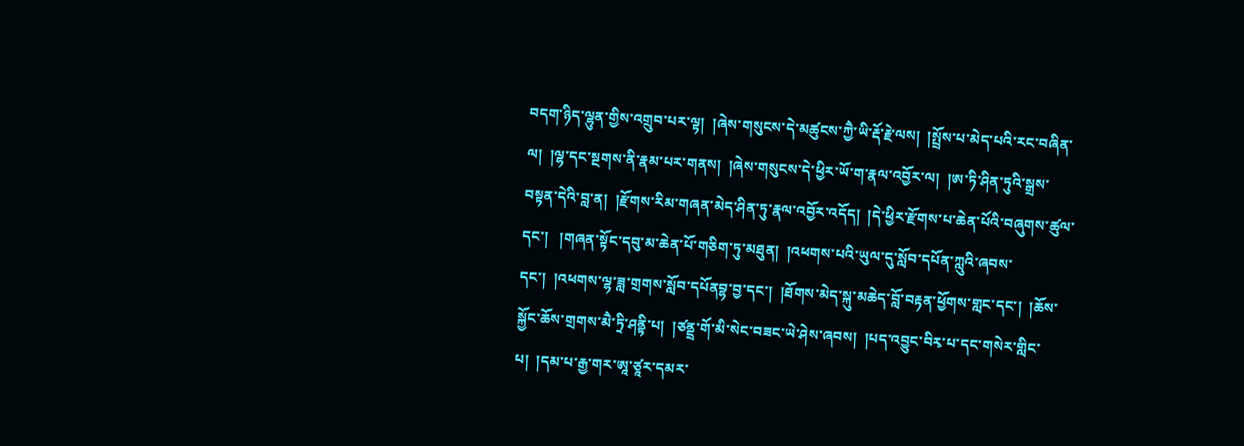བདག་ཉིད་ལྷུན་གྱིས་འགྲུབ་པར་ལྟ།  །ཞེས་གསུངས་དེ་མཚུངས་ཀྱཻ་ཡི་རྡོ་རྗེ་ལས།  །སྤྲོས་པ་མེད་པའི་རང་བཞིན་ལ།  །ལྷ་དང་སྔགས་ནི་རྣམ་པར་གནས།  །ཞེས་གསུངས་དེ་ཕྱིར་ཡོ་ག་རྣལ་འབྱོར་ལ།  །ཨ་ཏི་ཤིན་ཏུའི་སྒྲས་བསྟན་དེའི་བླ་ན།  །རྫོགས་རིམ་གཞན་མེད་ཤིན་ཏུ་རྣལ་འབྱོར་འདོད།  །དེ་ཕྱིར་རྫོགས་པ་ཆེན་པོའི་བཞུགས་ཚུལ་དང་།   །གཞན་སྟོང་དབུ་མ་ཆེན་པོ་གཅིག་ཏུ་མཐུན།  །འཕགས་པའི་ཡུལ་དུ་སློབ་དཔོན་ཀླུའི་ཞབས་དང་།  །འཕགས་ལྷ་ཟླ་གྲགས་སློབ་དཔོནབྷ་བྱ་དང་།  །ཐོགས་མེད་སྐུ་མཆེད་བློ་བརྟན་ཕྱོགས་གླང་དང་།  །ཆོས་སྐྱོང་ཆོས་གྲགས་མཻ་ཏྲི་ཤནྟི་པ།  །ཙནྡྲ་གོ་མི་སེང་བཟང་ཡེ་ཤེས་ཞབས།  །པད་འབྱུང་བིརྭ་པ་དང་གསེར་གླིང་པ།  །དམ་པ་རྒྱ་གར་ཨཱ་ཙཱར་དམར་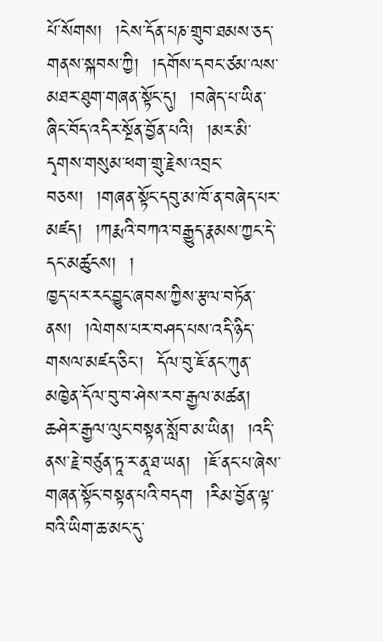པོ་སོགས།  །ངེས་དོན་པཎ་གྲུབ་ཐམས་ཅད་གནས་སྐབས་ཀྱི།  །དགོས་དབང་ཙམ་ལས་མཐར་ཐུག་གཞན་སྟོང་དུ།  །བཞེད་པ་ཡིན་ཞིང་བོད་འདིར་སྔོན་བྱོན་པའི།  །མར་མི་དྭགས་གསུམ་ཕག་གྲུ་རྗེས་འབྲང་བཅས།  །གཞན་སྟོང་དབུ་མ་ཁོ་ན་བཞེད་པར་མཛད།  །ཀརྨའི་བཀའ་བརྒྱུད་རྣམས་ཀྱང་དེ་དང་མཚུངས།  །
ཁྱད་པར་རང་བྱུང་ཞབས་ཀྱིས་རྩལ་བཏོན་ནས།  །ལེགས་པར་བཤད་པས་འདི་ཉིད་གསལ་མཛད་ཅིང་།  དོལ་བུ་ཇོ་ནང་ཀུན་མཁྱེན་དོལ་བུ་བ་ཤེས་རབ་རྒྱལ་མཚན། ཆཤེར་རྒྱལ་ལུང་བསྟན་སློབ་མ་ཡིན།  །འདི་ནས་རྗེ་བཙུན་ཏཱ་ར་ནཱ་ཐ་ཡན།  །ཇོ་ནང་པ་ཞེས་གཞན་སྟོང་བསྟན་པའི་བདག  །རིམ་བྱོན་ལྟ་བའི་ཡིག་ཆ་མང་དུ་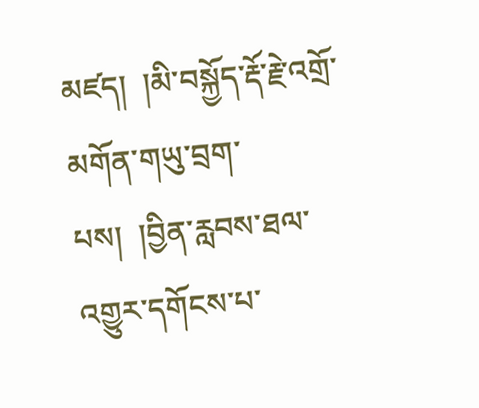མཛད།  །མི་བསྐྱོད་རྡོ་རྗེ་འགྲོ་མགོན་གཡུ་བྲག་པས།  །བྱིན་རླབས་ཐལ་འགྱུར་དགོངས་པ་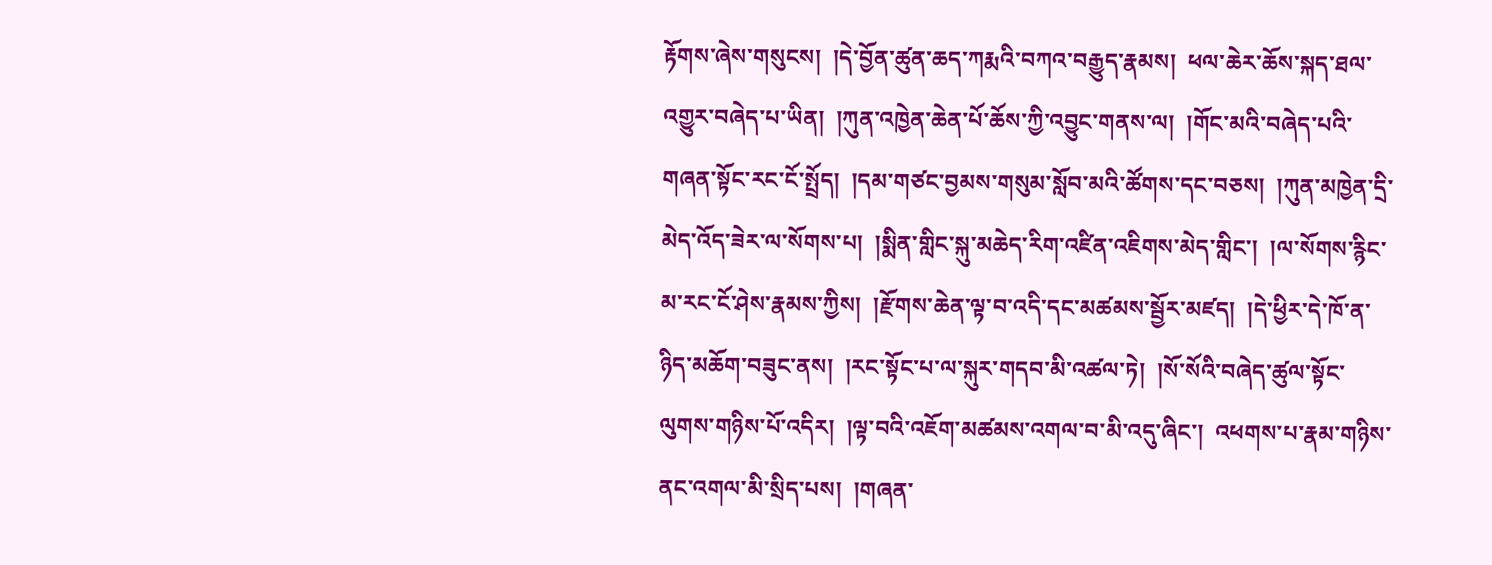རྟོགས་ཞེས་གསུངས།  །དེ་བྱོན་ཚུན་ཆད་ཀརྨའི་བཀའ་བརྒྱུད་རྣམས།  ཕལ་ཆེར་ཆོས་སྐད་ཐལ་འགྱུར་བཞེད་པ་ཡིན།  །ཀུན་འཁྱེན་ཆེན་པོ་ཆོས་ཀྱི་འབྱུང་གནས་ལ།  །གོང་མའི་བཞེད་པའི་གཞན་སྟོང་རང་ངོ་སྤྲོད།  །དམ་གཙང་བྱམས་གསུམ་སློབ་མའི་ཚོགས་དང་བཅས།  །ཀུན་མཁྱེན་དྲི་མེད་འོད་ཟེར་ལ་སོགས་པ།  །སྨིན་གླིང་སྐུ་མཆེད་རིག་འཛིན་འཇིགས་མེད་གླིང་།  །ལ་སོགས་རྙིང་མ་རང་ངོ་ཤེས་རྣམས་ཀྱིས།  །རྫོགས་ཆེན་ལྟ་བ་འདི་དང་མཚམས་སྦྱོར་མཛད།  །དེ་ཕྱིར་དེ་ཁོ་ན་ཉིད་མཆོག་བཟུང་ནས།  །རང་སྟོང་པ་ལ་སྐུར་གདབ་མི་འཚལ་ཏེ།  །སོ་སོའི་བཞེད་ཚུལ་སྟོང་ལུགས་གཉིས་པོ་འདིར།  །ལྟ་བའི་འཇོག་མཚམས་འགལ་བ་མི་འདུ་ཞིང་།  འཕགས་པ་རྣམ་གཉིས་ནང་འགལ་མི་སྲིད་པས།  །གཞན་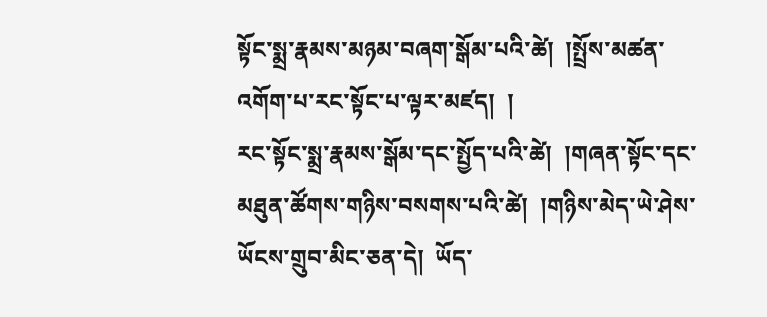སྟོང་སྨྲ་རྣམས་མཉམ་བཞག་སྒོམ་པའི་ཚེ།  །སྤྲོས་མཚན་འགོག་པ་རང་སྟོང་པ་ལྟར་མཛད།  །
རང་སྟོང་སྨྲ་རྣམས་སྒོམ་དང་སྤྱོད་པའི་ཚེ།  །གཞན་སྟོང་དང་མཐུན་ཚོགས་གཉིས་བསགས་པའི་ཚེ།  །གཉིས་མེད་ཡེ་ཤེས་ཡོངས་གྲུབ་མིང་ཅན་དེ།  ཡོད་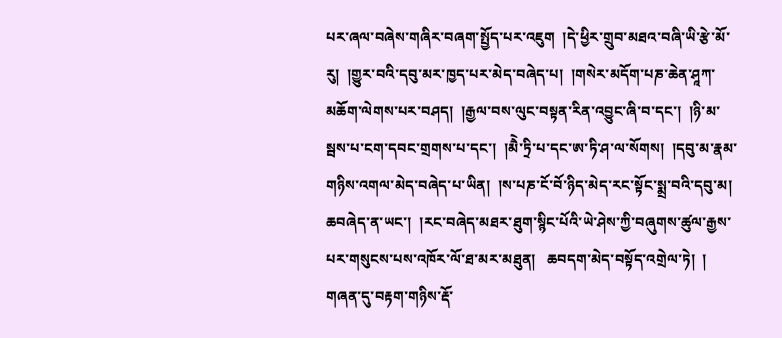པར་ཞལ་བཞེས་གཞིར་བཞག་སྤྱོད་པར་འཇུག  །དེ་ཕྱིར་གྲུབ་མཐའ་བཞི་ཡི་རྩེ་མོ་རུ།  །གྱུར་བའི་དབུ་མར་ཁྱད་པར་མེད་བཞེད་པ།  །གསེར་མདོག་པཎ་ཆེན་ཤཱཀ་མཆོག་ལེགས་པར་བཤད།  །རྒྱལ་བས་ལུང་བསྟན་རིན་འབྱུང་ཞི་བ་དང་།  །ཉི་མ་སྦས་པ་ངག་དབང་གྲགས་པ་དང་།  །མཻེ་ཏྲི་པ་དང་ཨ་ཏི་ཤ་ལ་སོགས།  །དབུ་མ་རྣམ་གཉིས་འགལ་མེད་བཞེད་པ་ཡིན།  །ས་པཎ་ངོ་བོ་ཉིད་མེད་རང་སྟོང་སྨྲ་བའི་དབུ་མ། ཆབཞེད་ན་ཡང་།  །རང་བཞེད་མཐར་ཐུག་སྙིང་པོའི་ཡེ་ཤེས་ཀྱི་བཞུགས་ཚུལ་རྒྱས་པར་གསུངས་པས་འཁོར་ལོ་ཐ་མར་མཐུན།   ཆབདག་མེད་བསྟོད་འགྲེལ་ཏེ།  །
གཞན་དུ་བརྟག་གཉིས་རྡོ་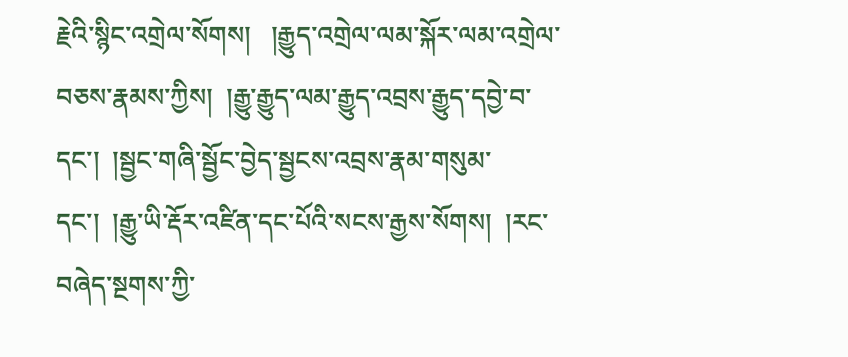རྗེའི་སྙིང་འགྲེལ་སོགས།   །རྒྱུད་འགྲེལ་ལམ་སྐོར་ལམ་འགྲེལ་བཅས་རྣམས་ཀྱིས།  །རྒྱུ་རྒྱུད་ལམ་རྒྱུད་འབྲས་རྒྱུད་དབྱེ་བ་དང་།  །སྦྱང་གཞི་སྦྱོང་བྱེད་སྦྱངས་འབྲས་རྣམ་གསུམ་དང་།  །རྒྱུ་ཡི་རྡོར་འཛིན་དང་པོའི་སངས་རྒྱས་སོགས།  །རང་བཞེད་སྔགས་ཀྱི་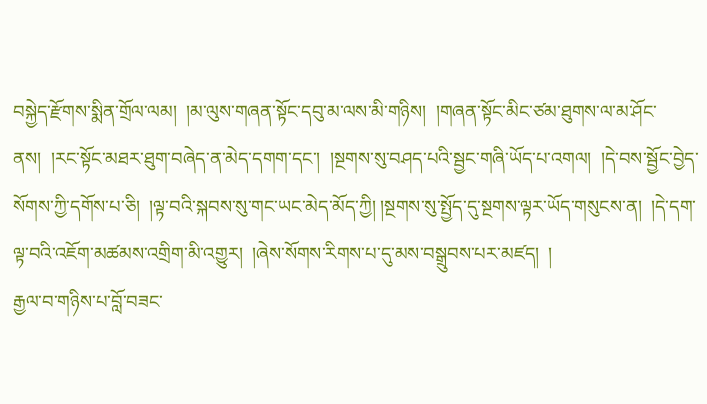བསྐྱེད་རྫོགས་སྨིན་གྲོལ་ལམ།  །མ་ལུས་གཞན་སྟོང་དབུ་མ་ལས་མི་གཉིས།  །གཞན་སྟོང་མིང་ཙམ་ཐུགས་ལ་མ་ཤོང་
ནས།  །རང་སྟོང་མཐར་ཐུག་བཞེད་ན་མེད་དགག་དང་།  །སྔགས་སུ་བཤད་པའི་སྦྱང་གཞི་ཡོད་པ་འགལ།  །དེ་བས་སྦྱོང་བྱེད་སོགས་ཀྱི་དགོས་པ་ཅི།  །ལྟ་བའི་སྐབས་སུ་གང་ཡང་མེད་མོད་ཀྱི། །སྔགས་སུ་སྤྱོད་དུ་སྔགས་ལྟར་ཡོད་གསུངས་ན།  །དེ་དག་ལྟ་བའི་འཇོག་མཚམས་འགྲིག་མི་འགྱུར།  །ཞེས་སོགས་རིགས་པ་དུ་མས་བསྒྲུབས་པར་མཛད།  །
རྒྱལ་བ་གཉིས་པ་བློ་བཟང་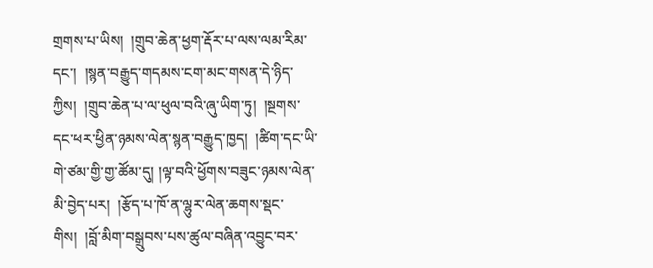གྲགས་པ་ཡིས།  །གྲུབ་ཆེན་ཕྱག་རྡོར་པ་ལས་ལམ་རིམ་དང་།  །སྙན་བརྒྱུད་གདམས་ངག་མང་གསན་དེ་ཉིད་ཀྱིས།  །གྲུབ་ཆེན་པ་ལ་ཕུལ་བའི་ཞུ་ཡིག་ཏུ།  །སྔགས་དང་ཕར་ཕྱིན་ཉམས་ལེན་སྙན་བརྒྱུད་ཁྱད།  །ཚིག་དང་ཡི་གེ་ཙམ་གྱི་གྱ་ཚོམ་དུ། །ལྟ་བའི་ཕྱོགས་བཟུང་ཉམས་ལེན་མི་བྱེད་པར།  །རྩོད་པ་ཁོ་ན་ལྷུར་ལེན་ཆགས་སྡང་གིས།  །བློ་མིག་བསྒྲུབས་པས་ཚུལ་བཞིན་འབྱུང་བར་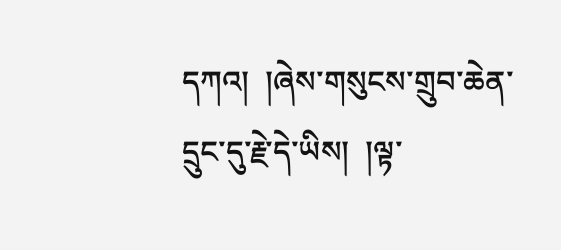དཀའ།  །ཞེས་གསུངས་གྲུབ་ཆེན་དྲུང་དུ་རྗེ་དེ་ཡིས།  །ལྟ་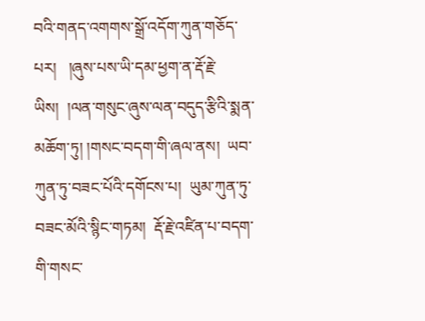བའི་གནད་འགགས་སྒྲོ་འདོག་ཀུན་གཅོད་པར།   །ཞུས་པས་ཡི་དམ་ཕྱག་ན་རྡོ་རྗེ་ཡིས།  །ལན་གསུང་ཞུས་ལན་བདུད་རྩིའི་སྨན་མཆོག་ཏུ། །གསང་བདག་གི་ཞལ་ནས།  ཡབ་ཀུན་ཏུ་བཟང་པོའི་དགོངས་པ།  ཡུམ་ཀུན་ཏུ་བཟང་མོའི་སྙིང་གཏམ།  རྡོ་རྗེ་འཛིན་པ་བདག་གི་གསང་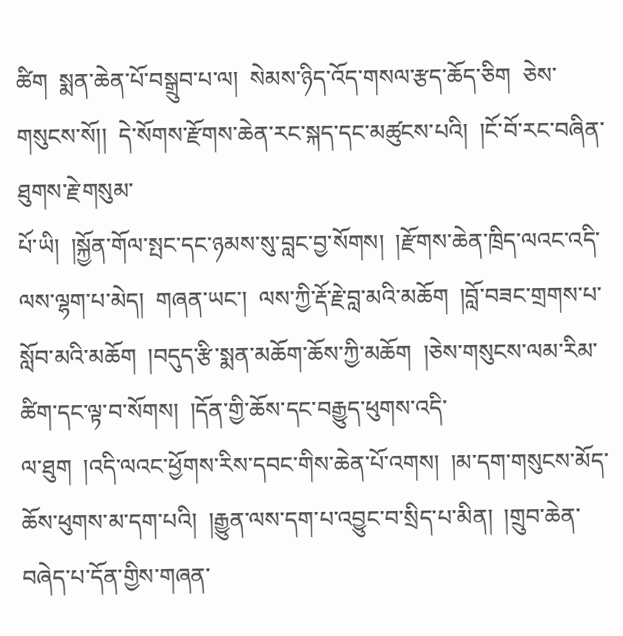ཚིག  སྨན་ཆེན་པོ་བསྒྲུབ་པ་ལ།  སེམས་ཉིད་འོད་གསལ་རྩད་ཆོད་ཅིག  ཅེས་གསུངས་སོ།།  དེ་སོགས་རྫོགས་ཆེན་རང་སྐད་དང་མཚུངས་པའི།  །ངོ་བོ་རང་བཞིན་ཐུགས་རྗེ་གསུམ་
པོ་ཡི།  །སྐྱོན་གོལ་སྤང་དང་ཉམས་སུ་བླང་བྱ་སོགས།  །རྫོགས་ཆེན་ཁྲིད་ལའང་འདི་ལས་ལྷག་པ་མེད།  གཞན་ཡང་།  ལས་ཀྱི་རྡོ་རྗེ་བླ་མའི་མཆོག  །བློ་བཟང་གྲགས་པ་སློབ་མའི་མཆོག  །བདུད་རྩི་སྨན་མཆོག་ཆོས་ཀྱི་མཆོག  །ཅེས་གསུངས་ལམ་རིམ་ཚིག་དང་ལྟ་བ་སོགས།  །དོན་གྱི་ཆོས་དང་བརྒྱུད་ཕུགས་འདི་
ལ་ཐུག  །འདི་ལའང་ཕྱོགས་རིས་དབང་གིས་ཆེན་པོ་འགས།  །མ་དག་གསུངས་མོད་ཆོས་ཕུགས་མ་དག་པའི།  །རྒྱུན་ལས་དག་པ་འབྱུང་བ་སྲིད་པ་མིན།  །གྲུབ་ཆེན་བཞེད་པ་དོན་གྱིས་གཞན་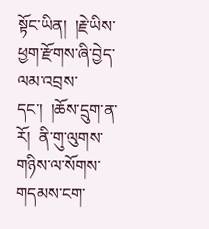སྟོང་ཡིན།  །རྗེ་ཡིས་ཕྱག་རྫོགས་ཞི་བྱེད་ལམ་འབྲས་དང་།  །ཆོས་དྲུག་ན་རོ།  ནི་གུ་ལུགས་གཉིས་ལ་སོགས་གདམས་ངག་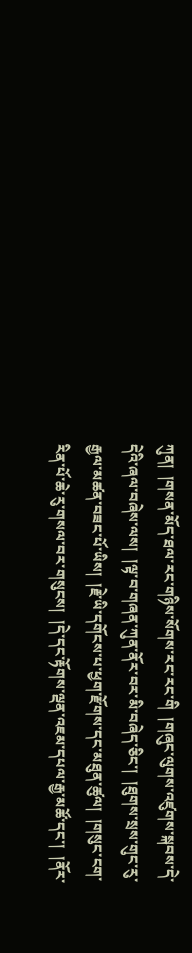ཀུན།  །གསན་མོད་ཐལ་རང་གཉིས་སོགས་རང་རང་གི  །གཞུང་ལུགས་འཛུགས་སྐབས་དེ་དེའི་ཞལ་བཞེས་ལས།  །ལྟ་བ་གཞན་ཀུན་ནོར་བར་མི་བཞེད་ཅིང་།  །ཐུགས་སྲས་གུང་རུ་རྒྱལ་མཚན་བཟང་པོ་ཡིས།  །རྗེ་ཡི་དགོངས་པ་ཕྱག་རྫོགས་དང་མཐུན་ཚུལ།  །གསུང་ངག་རིན་པོ་ཆེ་རུ་གསལ་བར་གསུངས།  །དེ་དང་རྟོགས་ལྡན་འཇམ་དཔལ་རྒྱ་མཚོ་དང་།  །ནོར་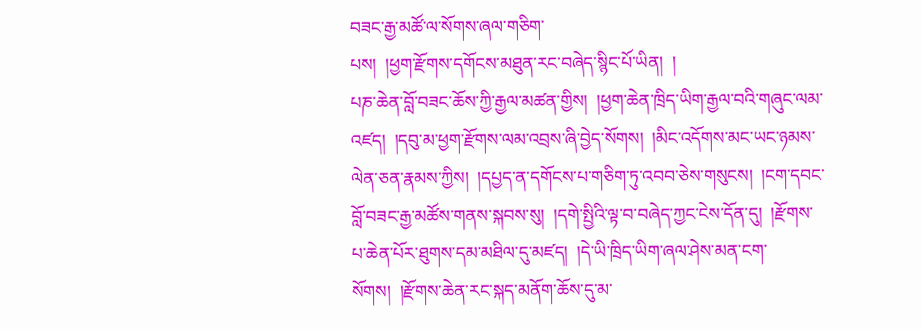བཟང་རྒྱ་མཚོ་ལ་སོགས་ཞལ་གཅིག་
པས།  །ཕྱག་རྫོགས་དགོངས་མཐུན་རང་བཞེད་སྙིང་པོ་ཡིན།  །
པཎ་ཆེན་བློ་བཟང་ཆོས་ཀྱི་རྒྱལ་མཚན་གྱིས།  །ཕྱག་ཆེན་ཁྲིད་ཡིག་རྒྱལ་བའི་གཞུང་ལམ་འཛད།  །དབུ་མ་ཕྱག་རྫོགས་ལམ་འབྲས་ཞི་བྱེད་སོགས།  །མིང་འདོགས་མང་ཡང་ཉམས་ལེན་ཅན་རྣམས་ཀྱིས།  །དཔྱད་ན་དགོངས་པ་གཅིག་ཏུ་འབབ་ཅེས་གསུངས།  །ངག་དབང་བློ་བཟང་རྒྱ་མཚོས་གནས་སྐབས་སུ།  །དགེ་སྤྱིའི་ལྟ་བ་བཞེད་ཀྱང་ངེས་དོན་དུ།  །རྫོགས་པ་ཆེན་པོར་ཐུགས་དམ་མཐིལ་དུ་མཛད།  །དེ་ཡི་ཁྲིད་ཡིག་ཞལ་ཤེས་མན་ངག་སོགས།  །རྫོགས་ཆེན་རང་སྐད་མནོག་ཆོས་དུ་མ་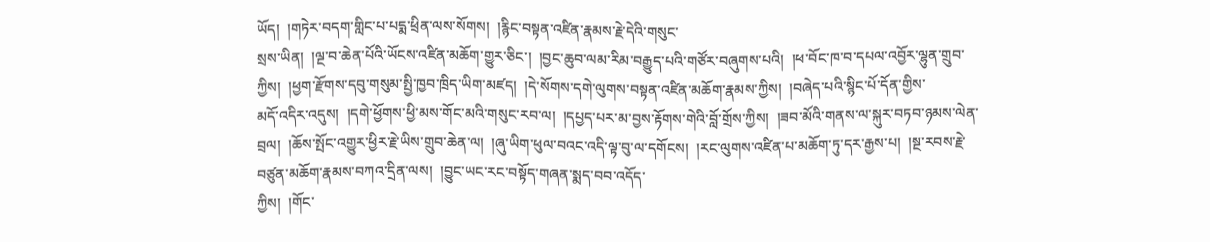ཡོད།  །གཏེར་བདག་གླིང་པ་པདྨ་ཕྲིན་ལས་སོགས།  །རྙིང་བསྟན་འཛིན་རྣམས་རྗེ་དེའི་གསུང་
སྲས་ཡིན།  །ལྔ་བ་ཆེན་པོའི་ཡོངས་འཛིན་མཆོག་གྱུར་ཅིང་།  །བྱང་ཆུབ་ལམ་རིམ་བརྒྱུད་པའི་གཙོར་བཞུགས་པའི།  །ཕ་བོང་ཁ་བ་དཔལ་འབྱོར་ལྷུན་གྲུབ་ཀྱིས།  །ཕྱག་རྫོགས་དབུ་གསུམ་སྤྱི་ཁྱབ་ཁྲིད་ཡིག་མཛད།  །དེ་སོགས་དགེ་ལུགས་བསྟན་འཛིན་མཆོག་རྣམས་ཀྱིས།  །བཞེད་པའི་སྙིང་པོ་དོན་གྱིས་
མདོ་འདིར་འདུས།  །དགེ་ཕྱོགས་ཕྱི་མས་གོང་མའི་གསུང་རབ་ལ།  །དཔྱད་པར་མ་བྱས་རྟོགས་གེའི་བློ་གྲོས་ཀྱིས།  །ཟབ་མོའི་གནས་ལ་སྐུར་བཏབ་ཉམས་ལེན་བྲལ།  །ཆོས་སྤོང་འགྱུར་ཕྱིར་རྗེ་ཡིས་གྲུབ་ཆེན་ལ།  །ཞུ་ཡིག་ཕུལ་བའང་འདི་ལྟ་བུ་ལ་དགོངས།  །རང་ལུགས་འཛིན་པ་མཆོག་ཏུ་དར་རྒྱས་པ།  །སྔ་རབས་རྗེ་བཙུན་མཆོག་རྣམས་བཀའ་དྲིན་ལས།  །བྱུང་ཡང་རང་བསྟོད་གཞན་སྨད་བབ་འདོད་
ཀྱིས།  །གོང་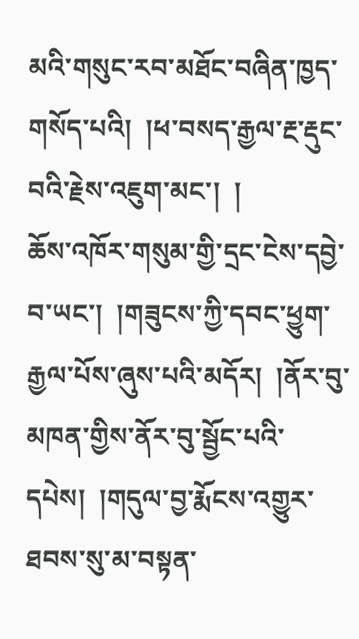མའི་གསུང་རབ་མཐོང་བཞིན་ཁྱད་གསོད་པའི།  །ཕ་བསད་རྒྱལ་རྔ་རྡུང་བའི་རྗེས་འཇུག་མང་།  །
ཆོས་འཁོར་གསུམ་གྱི་དྲང་ངེས་དབྱེ་བ་ཡང་།  །གཟུངས་ཀྱི་དབང་ཕྱུག་རྒྱལ་པོས་ཞུས་པའི་མདོར།  །ནོར་བུ་མཁན་གྱིས་ནོར་བུ་སྦྱོང་པའི་དཔེས།  །གདུལ་བྱ་རྨོངས་འགྱུར་ཐབས་སུ་མ་བསྟན་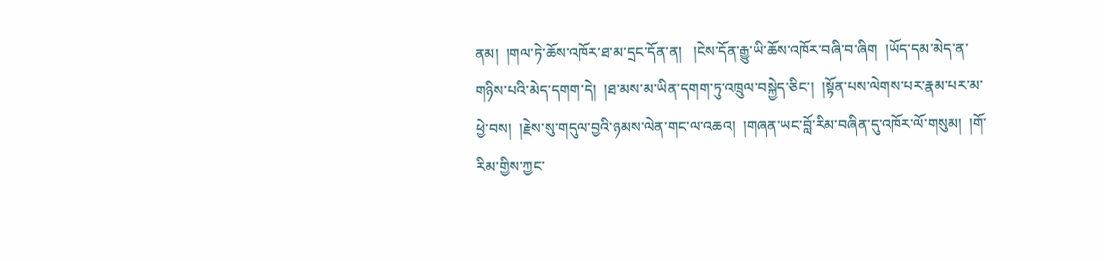ནམ།  །གལ་ཏེ་ཆོས་འཁོར་ཐ་མ་དྲང་དོན་ན།   །ངེས་དོན་རྒྱུ་ཡི་ཆོས་འཁོར་བཞི་བ་ཞིག  །ཡོད་དམ་མེད་ན་གཉིས་པའི་མེད་དགག་དེ།  །ཐ་མས་མ་ཡིན་དགག་ཏུ་འཁྲུལ་བསྐྱེད་ཅིང་།  །སྟོན་པས་ལེགས་པར་རྣམ་པར་མ་ཕྱེ་བས།  །རྗེས་སུ་གདུལ་བྱའི་ཉམས་ལེན་གང་ལ་འཆའ།  །གཞན་ཡང་བློ་རིམ་བཞིན་དུ་འཁོར་ལོ་གསུམ།  །གོ་རིམ་གྱིས་ཀྱང་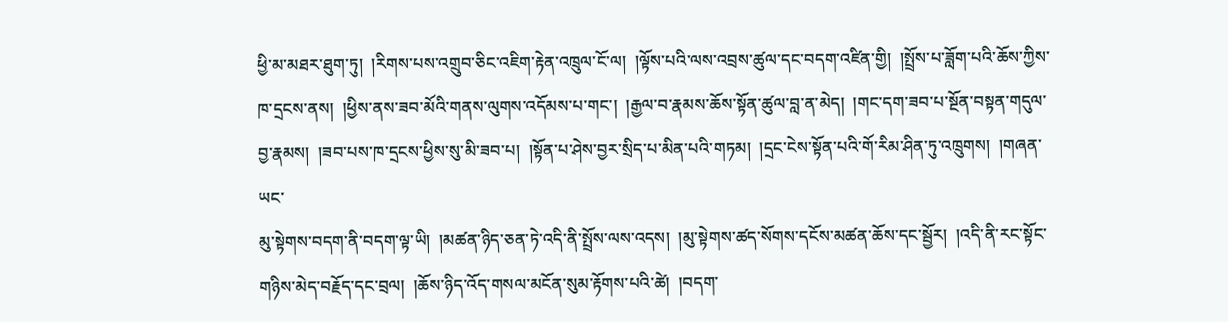ཕྱི་མ་མཐར་ཐུག་ཏུ།  །རིགས་པས་འགྲུབ་ཅིང་འཇིག་རྟེན་འཁྲུལ་ངོ་ལ།  །ལྟོས་པའི་ལས་འབྲས་ཚུལ་དང་བདག་འཛིན་གྱི།  །སྤྲོས་པ་ཟློག་པའི་ཆོས་ཀྱིས་ཁ་དྲངས་ནས།  །ཕྱིས་ནས་ཟབ་མོའི་གནས་ལུགས་འདོམས་པ་གང་།  །རྒྱལ་བ་རྣམས་ཆོས་སྟོན་ཚུལ་བླ་ན་མེད།  །གང་དག་ཟབ་པ་སྔོན་བསྟན་གདུལ་བྱ་རྣམས།  །ཟབ་པས་ཁ་དྲངས་ཕྱིས་སུ་མི་ཟབ་པ།  །སྟོན་པ་ཤེས་བྱར་སྲིད་པ་མིན་པའི་གཏམ།  །དྲང་ངེས་སྟོན་པའི་གོ་རིམ་ཤིན་ཏུ་འཁྲུགས།  །གཞན་ཡང་
མུ་སྟེགས་བདག་ནི་བདག་ལྟ་ཡི།  །མཚན་ཉིད་ཅན་ཏེ་འདི་ནི་སྤྲོས་ལས་འདས།  །མུ་སྟེགས་ཚད་སོགས་དངོས་མཚན་ཆོས་དང་སྦྱོར།  །འདི་ནི་རང་སྟོང་གཉིས་མེད་བརྗོད་དང་བྲལ།  །ཆོས་ཉིད་འོད་གསལ་མངོན་སུམ་རྟོགས་པའི་ཚེ།  །བདག་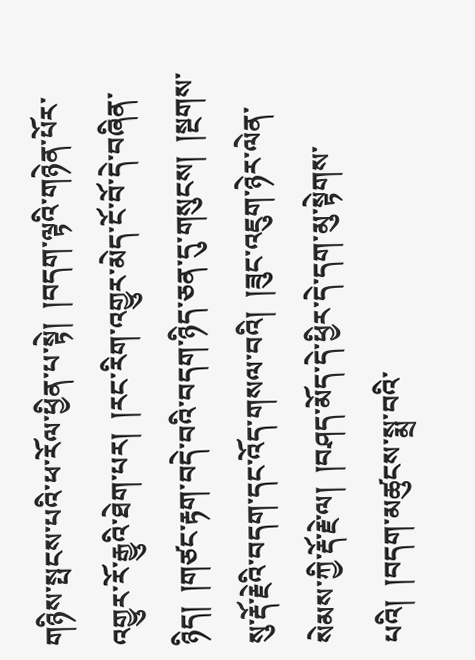གཉིས་སྤངས་པའི་ཕ་རོལ་ཕྱིན་པ་སྟེ།  །བདག་ལྟའི་གཉེན་པོར་འགྱུར་རོ་རྒྱུའི་ཐེག་པར།  །རང་རིག་འགྱུར་མེད་ངོ་བོ་དེ་བཞིན་ཉིད།  །གཙང་རྟག་བདེ་བའི་བདག་ཉིད་ཅན་དུ་གསུངས།  །སྔགས་སུ་རྡོ་རྗེའི་བདག་དང་འོད་གསལ་བའི།  །ཟུང་འཇུག་ཉེར་ལེན་སེམས་ཀྱི་རྡོ་རྗེ་ལ།  །བཤད་མོད་དེ་ཕྱིར་དེ་དག་མུ་སྟེགས་པའི།  །བདག་མཚུངས་སྨྲ་བའི་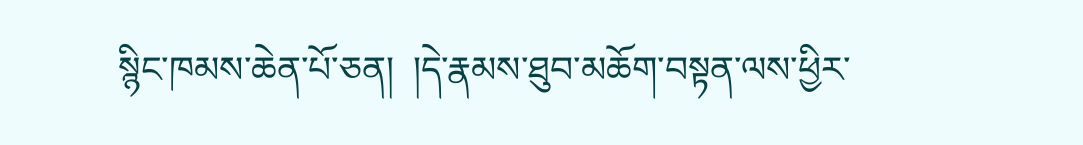སྙིང་ཁམས་ཆེན་པོ་ཅན།  །དེ་རྣམས་ཐུབ་མཆོག་བསྟན་ལས་ཕྱིར་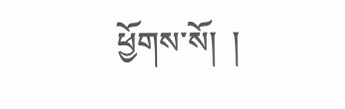ཕྱོགས་སོ།  །